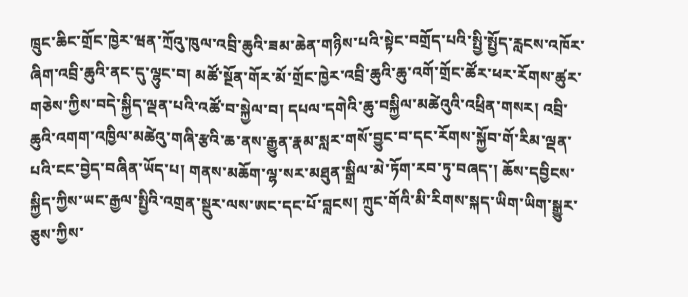ཁྲུང་ཆིང་གྲོང་ཁྱེར་ཝན་ཀྲོའུ་ཁུལ་འབྲི་ཆུའི་ཟམ་ཆེན་གཉིས་པའི་སྟེང་བགྲོད་པའི་སྤྱི་སྤྱོད་རླངས་འཁོར་ཞིག་འབྲི་ཆུའི་ནང་དུ་ལྷུང་བ། མཚོ་སྔོན་གོར་མོ་གྲོང་ཁྱེར་འབྲི་ཆུའི་ཆུ་འགོ་གྲོང་ཚོར་ཕར་རོགས་ཚུར་གཅེས་ཀྱིས་བདེ་སྐྱིད་ལྡན་པའི་འཚོ་བ་སྐྱེལ་བ། དཔལ་དགེའི་ཆུ་བསྐྱིལ་མཚེའུའི་འཕྲིན་གསར། འབྲི་ཆུའི་འགག་འཁྱིལ་མཚེའུ་གཞི་རྩའི་ཆ་ནས་རྒྱུན་རྣམ་སླར་གསོ་བྱུང་བ་དང་རོགས་སྐྱོབ་གོ་རིམ་ལྡན་པའི་ངང་བྱེད་བཞིན་ཡོད་པ། གནས་མཆོག་ལྷ་སར་མཐུན་སྒྲིལ་མེ་ཏོག་རབ་ཏུ་བཞད་། ཆོས་དབྱིངས་སྐྱིད་ཀྱིས་ཡང་རྒྱལ་སྤྱིའི་འགྲན་སྡུར་ལས་ཨང་དང་པོ་བླངས། ཀྲུང་གོའི་མི་རིགས་སྐད་ཡིག་ཡིག་སྒྱུར་ཅུས་ཀྱིས་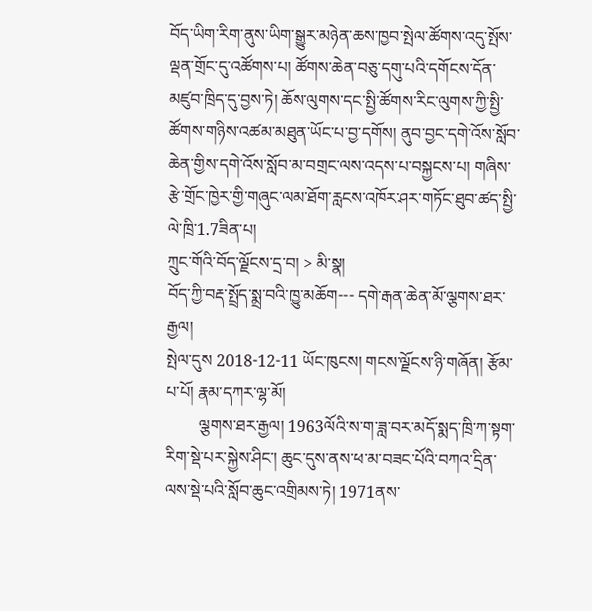བོད་ཡིག་རིག་ནུས་ཡིག་སྒྱུར་མཉེན་ཆས་ཁྱབ་སྤེལ་ཚོགས་འདུ་སྤོས་ལྡན་གྲོང་དུ་འཚོགས་པ། ཚོགས་ཆེན་བཅུ་དགུ་པའི་དགོངས་དོན་མཛུབ་ཁྲིད་དུ་བྱས་ཏེ། ཆོས་ལུགས་དང་སྤྱི་ཚོགས་རིང་ལུགས་ཀྱི་སྤྱི་ཚོགས་གཉིས་འཚམ་མཐུན་ཡོང་པ་བྱ་དགོས། ནུབ་བྱང་དགེ་འོས་སློབ་ཆེན་གྱིས་དགེ་འོས་སློབ་མ་བགྲང་ལས་འདས་པ་བསྐྱངས་པ། གཞིས་རྩེ་གྲོང་ཁྱེར་གྱི་གཞུང་ལམ་ཐོག་རླངས་འཁོར་ཤར་གཏོང་ཐུབ་ཚད་སྤྱི་ལེ་ཁྲི་1.7ཟིན་པ།
ཀྲུང་གོའི་བོད་ལྗོངས་དྲ་བ། > མི་སྣ།
བོད་ཀྱི་བརྡ་སྤྲོད་སྨྲ་བའི་ཁྱུ་མཆོག--- དགེ་རྒན་ཆེན་མོ་ལྕགས་ཐར་རྒྱལ།
སྤེལ་དུས 2018-12-11 ཡོང་ཁུངས། གངས་ལྗོངས་ཉི་གཞོན། རྩོམ་པ་པོ། རྣམ་དཀར་ལྷ་མོ།
        ལྕགས་ཐར་རྒྱལ། 1963ལོའི་ས་ག་ཟླ་བར་མདོ་སྨད་ཁྲི་ཀ་སྟག་རིག་སྡེ་པར་སྐྱེས་ཤིང་། ཆུང་དུས་ནས་ཕ་མ་བཟང་པོའི་བཀའ་དྲིན་ལས་སྡེ་པའི་སློབ་ཆུང་འགྲིམས་ཏེ། 1971ནས་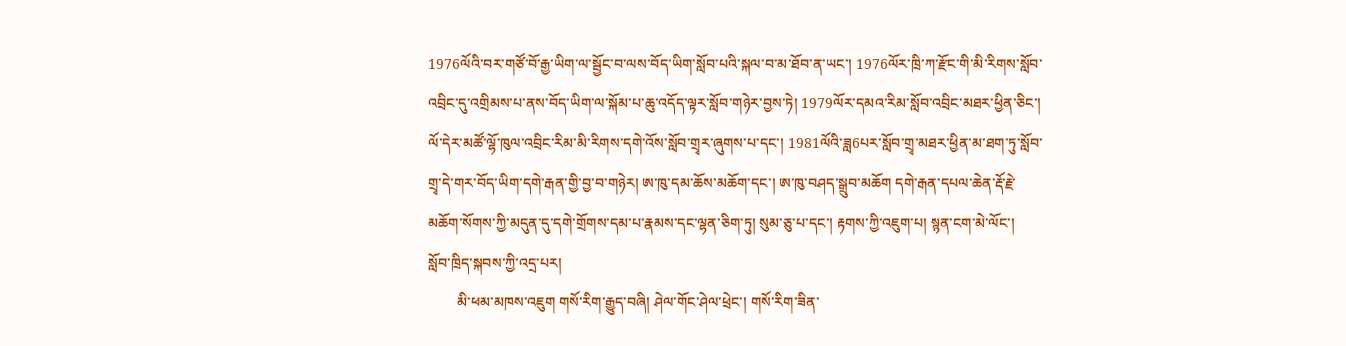1976ལོའི་བར་གཙོ་བོ་རྒྱ་ཡིག་ལ་སྦྱོང་བ་ལས་བོད་ཡིག་སློབ་པའི་སྐལ་བ་མ་ཐོབ་ན་ཡང་། 1976ལོར་ཁྲི་ཀ་རྫོང་གི་མི་རིགས་སློབ་འབྲིང་དུ་འགྲིམས་པ་ནས་བོད་ཡིག་ལ་སྐོམ་པ་ཆུ་འདོད་ལྟར་སློབ་གཉེར་བྱས་ཏེ། 1979ལོར་དམའ་རིམ་སློབ་འབྲིང་མཐར་ཕྱིན་ཅིང་། ལོ་དེར་མཚོ་ལྷོ་ཁུལ་འབྲིང་རིམ་མི་རིགས་དགེ་འོས་སློབ་གྲྭར་ཞུགས་པ་དང་། 1981ལོའི་ཟླ6པར་སློབ་གྲྭ་མཐར་ཕྱིན་མ་ཐག་ཏུ་སློབ་གྲྭ་དེ་གར་བོད་ཡིག་དགེ་རྒན་གྱི་བྱ་བ་གཉེར། ཨ་ཁུ་དམ་ཆོས་མཆོག་དང་། ཨ་ཁུ་བཤད་སྒྲུབ་མཆོག དགེ་རྒན་དཔལ་ཆེན་རྡོ་རྗེ་མཆོག་སོགས་ཀྱི་མདུན་དུ་དགེ་གྲོགས་དམ་པ་རྣམས་དང་ལྷན་ཅིག་ཏུ། སུམ་ཅུ་པ་དང་། རྟགས་ཀྱི་འཇུག་པ། སྙན་ངག་མེ་ལོང་།
སློབ་ཁྲིད་སྐབས་ཀྱི་འདྲ་པར།
        མི་ཕམ་མཁས་འཇུག གསོ་རིག་རྒྱུད་བཞི། ཤེལ་གོང་ཤེལ་ཕྲེང་། གསོ་རིག་ཟིན་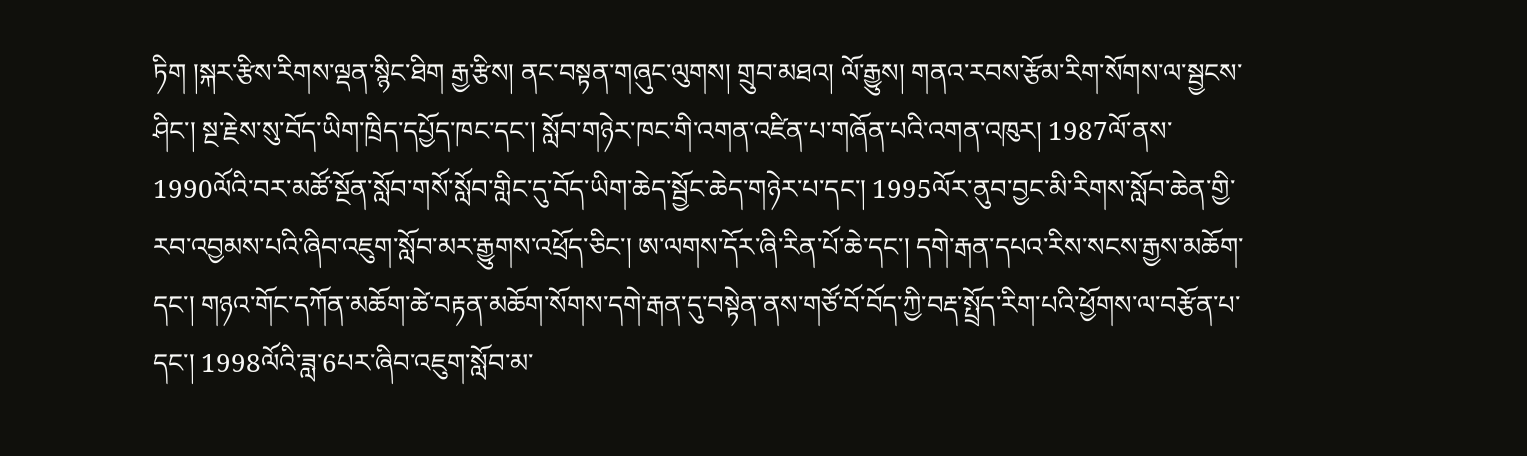ཏིག །སྐར་རྩིས་རིགས་ལྡན་སྙིང་ཐིག རྒྱ་རྩིས། ནང་བསྟན་གཞུང་ལུགས། གྲུབ་མཐའ། ལོ་རྒྱུས། གནའ་རབས་རྩོམ་རིག་སོགས་ལ་སྦྱངས་ཤིང་། སྔ་རྗེས་སུ་བོད་ཡིག་ཁྲིད་དཔྱོད་ཁང་དང་། སློབ་གཉེར་ཁང་གི་འགན་འཛིན་པ་གཞོན་པའི་འགན་འཁུར། 1987ལོ་ནས་1990ལོའི་བར་མཚོ་སྔོན་སློབ་གསོ་སློབ་གླིང་དུ་བོད་ཡིག་ཆེད་སྦྱོང་ཆེད་གཉེར་པ་དང་། 1995ལོར་ནུབ་བྱང་མི་རིགས་སློབ་ཆེན་གྱི་རབ་འབྱམས་པའི་ཞིབ་འཇུག་སློབ་མར་རྒྱུགས་འཕྲོད་ཅིང་། ཨ་ལགས་དོར་ཞི་རིན་པོ་ཆེ་དང་། དགེ་རྒན་དཔའ་རིས་སངས་རྒྱས་མཆོག་དང་། གཉའ་གོང་དཀོན་མཆོག་ཚེ་བརྟན་མཆོག་སོགས་དགེ་རྒན་དུ་བསྟེན་ནས་གཙོ་བོ་བོད་ཀྱི་བརྡ་སྤྲོད་རིག་པའི་ཕྱོགས་ལ་བརྩོན་པ་དང་། 1998ལོའི་ཟླ་6པར་ཞིབ་འཇུག་སློབ་མ་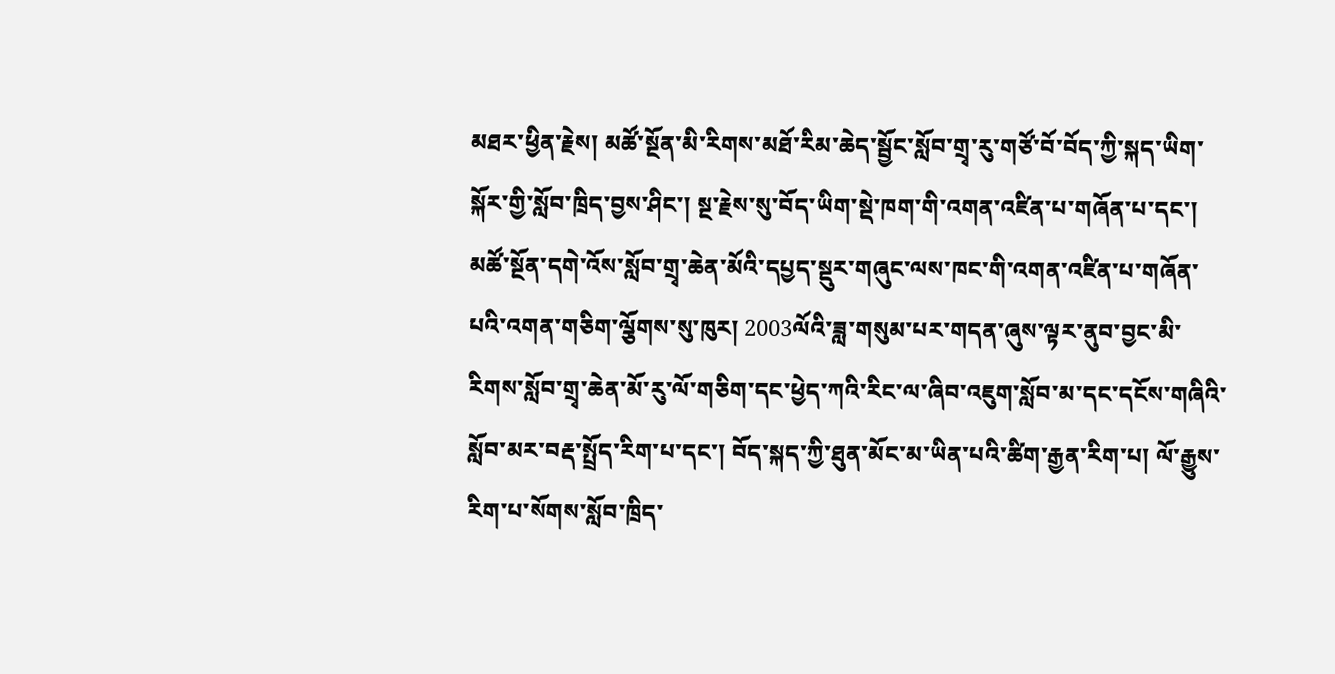མཐར་ཕྱིན་རྗེས། མཚོ་སྔོན་མི་རིགས་མཐོ་རིམ་ཆེད་སྦྱོང་སློབ་གྲྭ་རུ་གཙོ་བོ་བོད་ཀྱི་སྐད་ཡིག་སྐོར་གྱི་སློབ་ཁྲིད་བྱས་ཤིང་། སྔ་རྗེས་སུ་བོད་ཡིག་སྡེ་ཁག་གི་འགན་འཛིན་པ་གཞོན་པ་དང་། མཚོ་སྔོན་དགེ་འོས་སློབ་གྲྭ་ཆེན་མོའི་དཔྱད་སྡུར་གཞུང་ལས་ཁང་གི་འགན་འཛིན་པ་གཞོན་པའི་འགན་གཅིག་ལྕོགས་སུ་ཁུར། 2003ལོའི་ཟླ་གསུམ་པར་གདན་ཞུས་ལྟར་ནུབ་བྱང་མི་རིགས་སློབ་གྲྭ་ཆེན་མོ་རུ་ལོ་གཅིག་དང་ཕྱེད་ཀའི་རིང་ལ་ཞིབ་འཇུག་སློབ་མ་དང་དངོས་གཞིའི་སློབ་མར་བརྡ་སྤྲོད་རིག་པ་དང་། བོད་སྐད་ཀྱི་ཐུན་མོང་མ་ཡིན་པའི་ཚིག་རྒྱན་རིག་པ། ལོ་རྒྱུས་རིག་པ་སོགས་སློབ་ཁྲིད་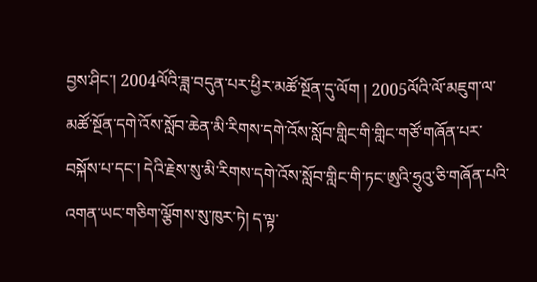བྱས་ཤིང་། 2004ལོའི་ཟླ་བདུན་པར་ཕྱིར་མཚོ་སྔོན་དུ་ལོག ། 2005ལོའི་ལོ་མཇུག་ལ་མཚོ་སྔོན་དགེ་འོས་སློབ་ཆེན་མི་རིགས་དགེ་འོས་སློབ་གླིང་གི་གླིང་གཙོ་གཞོན་པར་བསྐོས་པ་དང་། དེའི་རྗེས་སུ་མི་རིགས་དགེ་འོས་སློབ་གླིང་གི་ཏང་ཨུའི་ཧྲུའུ་ཅི་གཞོན་པའི་འགན་ཡང་གཅིག་ལྕོགས་སུ་ཁུར་ཏེ། ད་ལྟ་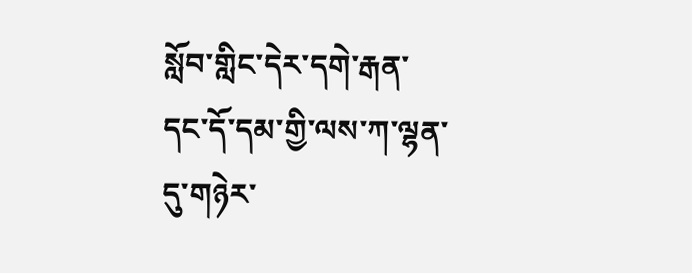སློབ་གླིང་དེར་དགེ་རྒན་དང་དོ་དམ་གྱི་ལས་ཀ་ལྷན་དུ་གཉེར་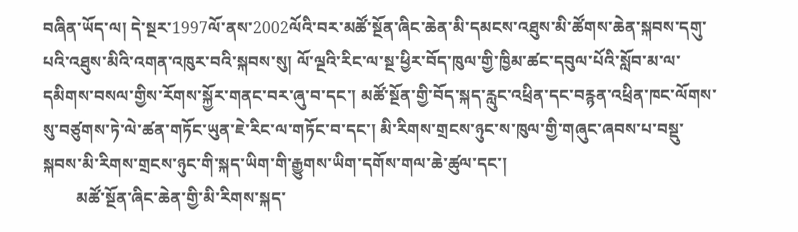བཞིན་ཡོད་ལ། དེ་སྔར་1997ལོ་ནས་2002ལོའི་བར་མཚོ་སྔོན་ཞིང་ཆེན་མི་དམངས་འཐུས་མི་ཚོགས་ཆེན་སྐབས་དགུ་པའི་འཐུས་མིའི་འགན་འཁུར་བའི་སྐབས་སུ། ལོ་ལྔའི་རིང་ལ་སྔ་ཕྱིར་བོད་ཁུལ་གྱི་ཁྱིམ་ཚང་དབུལ་པོའི་སློབ་མ་ལ་དམིགས་བསལ་གྱིས་རོགས་སྐྱོར་གནང་བར་ཞུ་བ་དང་། མཚོ་སྔོན་གྱི་བོད་སྐད་རླུང་འཕྲིན་དང་བརྙན་འཕྲིན་ཁང་ལོགས་སུ་བཙུགས་ཏེ་ལེ་ཚན་གཏོང་ཡུན་ཇེ་རིང་ལ་གཏོང་བ་དང་། མི་རིགས་གྲངས་ཉུང་ས་ཁུལ་གྱི་གཞུང་ཞབས་པ་བསྡུ་སྐབས་མི་རིགས་གྲངས་ཉུང་གི་སྐད་ཡིག་གི་རྒྱུགས་ཡིག་དགོས་གལ་ཆེ་ཚུལ་དང་།
        མཚོ་སྔོན་ཞིང་ཆེན་གྱི་མི་རིགས་སྐད་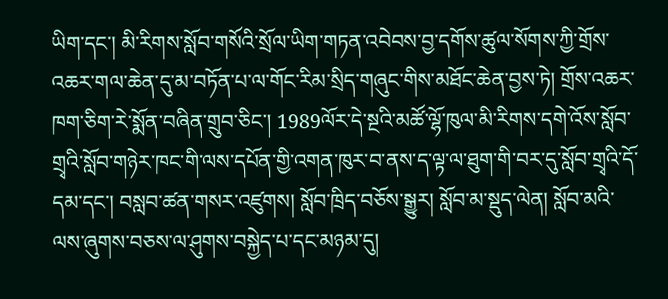ཡིག་དང་། མི་རིགས་སློབ་གསོའི་སྲོལ་ཡིག་གཏན་འབེབས་བྱ་དགོས་ཚུལ་སོགས་ཀྱི་གྲོས་འཆར་གལ་ཆེན་དུ་མ་བཏོན་པ་ལ་གོང་རིམ་སྲིད་གཞུང་གིས་མཐོང་ཆེན་བྱས་ཏེ། གྲོས་འཆར་ཁག་ཅིག་རེ་སྨོན་བཞིན་གྲུབ་ཅིང་། 1989ལོར་དེ་སྔའི་མཚོ་ལྷོ་ཁུལ་མི་རིགས་དགེ་འོས་སློབ་གྲྭའི་སློབ་གཉེར་ཁང་གི་ལས་དཔོན་གྱི་འགན་ཁུར་བ་ནས་ད་ལྟ་ལ་ཐུག་གི་བར་དུ་སློབ་གྲྭའི་དོ་དམ་དང་། བསླབ་ཚན་གསར་འཛུགས། སློབ་ཁྲིད་བཅོས་སྒྱུར། སློབ་མ་སྡུད་ལེན། སློབ་མའི་ལས་ཞུགས་བཅས་ལ་ཤུགས་བསྐྱེད་པ་དང་མཉམ་དུ།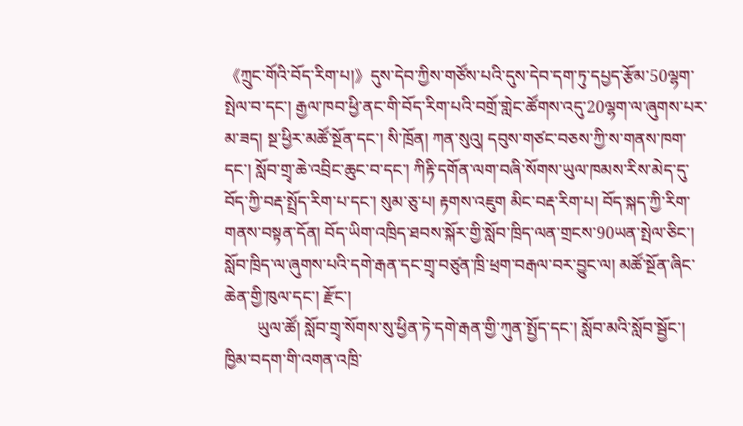《ཀྲུང་གོའི་བོད་རིག་པ།》དུས་དེབ་ཀྱིས་གཙོས་པའི་དུས་དེབ་དག་ཏུ་དཔྱད་རྩོམ་50ལྷག་སྤེལ་བ་དང་། རྒྱལ་ཁབ་ཕྱི་ནང་གི་བོད་རིག་པའི་བགྲོ་གླེང་ཚོགས་འདུ་20ལྷག་ལ་ཞུགས་པར་མ་ཟད། སྔ་ཕྱིར་མཚོ་སྔོན་དང་། སི་ཁྲོན། ཀན་སུའུ། དབུས་གཙང་བཅས་ཀྱི་ས་གནས་ཁག་དང་། སློབ་གྲྭ་ཆེ་འབྲིང་ཆུང་བ་དང་། ཀིརྟི་དགོན་ལག་བཞི་སོགས་ཡུལ་ཁམས་རིས་མེད་དུ་བོད་ཀྱི་བརྡ་སྤྲོད་རིག་པ་དང་། སུམ་ཅུ་པ། རྟགས་འཇུག མིང་བརྡ་རིག་པ། བོད་སྐད་ཀྱི་རིག་གནས་བསྟན་དོན། བོད་ཡིག་འཁྲིད་ཐབས་སྐོར་གྱི་སློབ་ཁྲིད་ལན་གྲངས་90ཡན་སྤེལ་ཅིང་། སློབ་ཁྲིད་ལ་ཞུགས་པའི་དགེ་རྒན་དང་གྲྭ་བཙུན་ཁྲི་ཕྲག་བརྒལ་བར་བྱུང་ལ། མཚོ་སྔོན་ཞིང་ཆེན་གྱི་ཁུལ་དང་། རྫོང་།
        ཡུལ་ཚོ། སློབ་གྲྭ་སོགས་སུ་ཕྱིན་ཏེ་དགེ་རྒན་གྱི་ཀུན་སྤྱོད་དང་། སློབ་མའི་སློབ་སྦྱོང་། ཁྱིམ་བདག་གི་འགན་འཁྲི་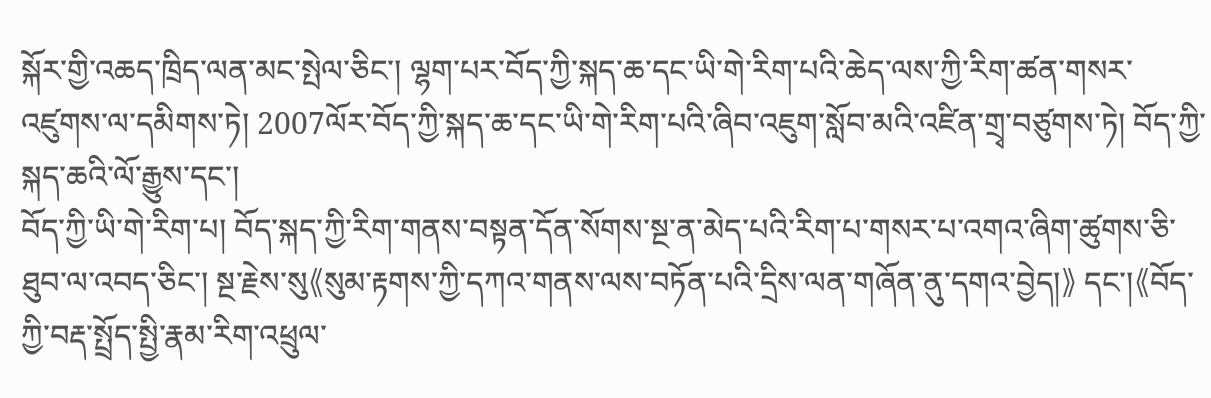སྐོར་གྱི་འཆད་ཁྲིད་ལན་མང་སྤེལ་ཅིང་། ལྷག་པར་བོད་ཀྱི་སྐད་ཆ་དང་ཡི་གེ་རིག་པའི་ཆེད་ལས་ཀྱི་རིག་ཚན་གསར་འཛུགས་ལ་དམིགས་ཏེ། 2007ལོར་བོད་ཀྱི་སྐད་ཆ་དང་ཡི་གེ་རིག་པའི་ཞིབ་འཇུག་སློབ་མའི་འཛིན་གྲྭ་བཙུགས་ཏེ། བོད་ཀྱི་སྐད་ཆའི་ལོ་རྒྱུས་དང་།
བོད་ཀྱི་ཡི་གེ་རིག་པ། བོད་སྐད་ཀྱི་རིག་གནས་བསྟན་དོན་སོགས་སྔ་ན་མེད་པའི་རིག་པ་གསར་པ་འགའ་ཞིག་ཚུགས་ཅི་ཐུབ་ལ་འབད་ཅིང་། སྔ་རྗེས་སུ《སུམ་རྟགས་ཀྱི་དཀའ་གནས་ལས་བཏོན་པའི་དྲིས་ལན་གཞོན་ནུ་དགའ་བྱེད།》 དང་།《བོད་ཀྱི་བརྡ་སྤྲོད་སྤྱི་རྣམ་རིག་འཕྲུལ་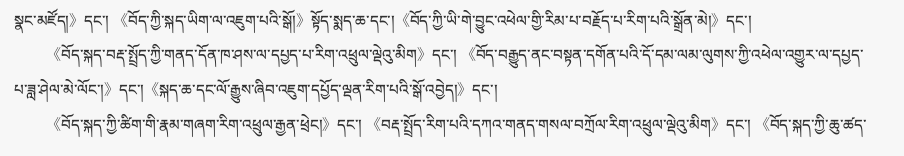སྣང་མཛོད།》དང་། 《བོད་ཀྱི་སྐད་ཡིག་ལ་འཇུག་པའི་སྒོ།》སྟོད་སྨད་ཆ་དང་།《བོད་ཀྱི་ཡི་གེ་བྱུང་འཕེལ་གྱི་རིམ་པ་བརྗོད་པ་རིག་པའི་སྒྲོན་མེ།》དང་།
        《བོད་སྐད་བརྡ་སྤྲོད་ཀྱི་གནད་དོན་ཁ་ཤས་ལ་དཔྱད་པ་རིག་འཕྲུལ་ལྡེའུ་མིག》དང་། 《བོད་བརྒྱུད་ནང་བསྟན་དགོན་པའི་དོ་དམ་ལམ་ལུགས་ཀྱི་འཕེལ་འགྱུར་ལ་དཔྱད་པ་ཟླ་ཤེལ་མེ་ལོང་།》དང་།《སྐད་ཆ་དང་ལོ་རྒྱུས་ཞིབ་འཇུག་དཔྱོད་ལྡན་རིག་པའི་སྒོ་འབྱེད།》དང་།
        《བོད་སྐད་ཀྱི་ཚིག་གི་རྣམ་གཞག་རིག་འཕྲུལ་རྒྱན་ཕྲེང།》དང་། 《བརྡ་སྤྲོད་རིག་པའི་དཀའ་གནད་གསལ་བཀྲོལ་རིག་འཕྲུལ་ལྡེའུ་མིག》དང་། 《བོད་སྐད་ཀྱི་ཆུ་ཚད་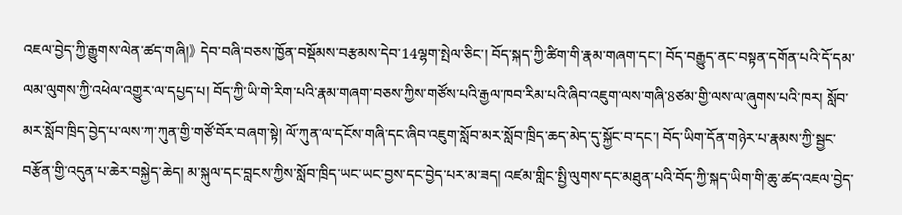འཇལ་བྱེད་ཀྱི་རྒྱུགས་ལེན་ཚད་གཞི།》 དེབ་བཞི་བཅས་ཁྱོན་བསྡོམས་བརྩམས་དེབ་14ལྷག་སྤེལ་ཅིང་། བོད་སྐད་ཀྱི་ཚིག་གི་རྣམ་གཞག་དང་། བོད་བརྒྱུད་ནང་བསྟན་དགོན་པའི་དོ་དམ་ལམ་ལུགས་ཀྱི་འཕེལ་འགྱུར་ལ་དཔྱད་པ། བོད་ཀྱི་ཡི་གེ་རིག་པའི་རྣམ་གཞག་བཅས་ཀྱིས་གཙོས་པའི་རྒྱལ་ཁབ་རིམ་པའི་ཞིབ་འཇུག་ལས་གཞི་8ཙམ་གྱི་ལས་ལ་ཞུགས་པའི་ཁར། སློབ་མར་སློབ་ཁྲིད་བྱེད་པ་ལས་ཀ་ཀུན་གྱི་གཙོ་བོར་བཞག་སྟེ། ལོ་ཀུན་ལ་དངོས་གཞི་དང་ཞིབ་འཇུག་སློབ་མར་སློབ་ཁྲིད་ཆད་མེད་དུ་སྐྱོང་བ་དང་། བོད་ཡིག་དོན་གཉེར་པ་རྣམས་ཀྱི་སྦྱང་བརྩོན་གྱི་འདུན་པ་ཆེར་བསྐྱེད་ཆེད། མ་སྐུལ་དང་བླངས་ཀྱིས་སློབ་ཁྲིད་ཡང་ཡང་བྱས་དང་བྱེད་པར་མ་ཟད། འཛམ་གླིང་སྤྱི་ལུགས་དང་མཐུན་པའི་བོད་ཀྱི་སྐད་ཡིག་གི་ཆུ་ཚད་འཇལ་བྱེད་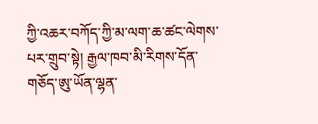ཀྱི་འཆར་བཀོད་ཀྱི་མ་ལག་ཆ་ཚང་ལེགས་པར་གྲུབ་སྟེ། རྒྱལ་ཁབ་མི་རིགས་དོན་གཅོད་ཨུ་ཡོན་ལྷན་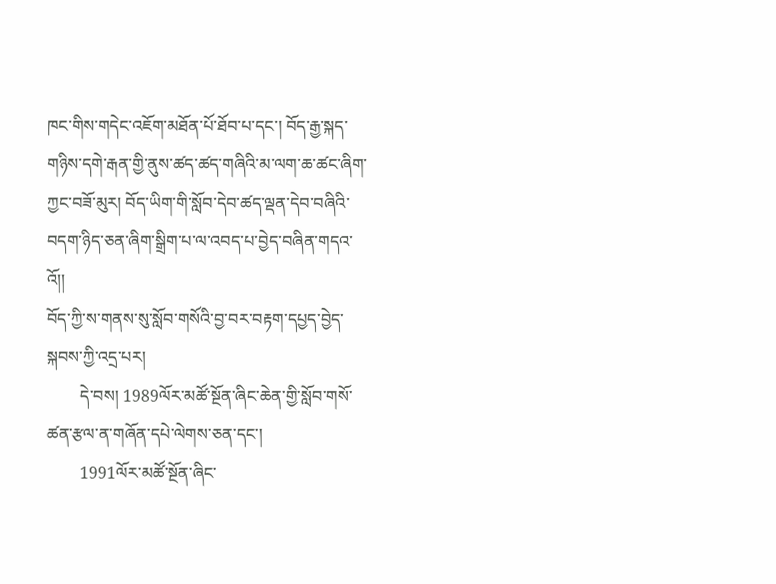ཁང་གིས་གདེང་འཇོག་མཐོན་པོ་ཐོབ་པ་དང་། བོད་རྒྱ་སྐད་གཉིས་དགེ་རྒན་གྱི་ནུས་ཚད་ཚད་གཞིའི་མ་ལག་ཆ་ཚང་ཞིག་ཀྱང་བཟོ་མུར། བོད་ཡིག་གི་སློབ་དེབ་ཚད་ལྡན་དེབ་བཞིའི་བདག་ཉིད་ཅན་ཞིག་སྒྲིག་པ་ལ་འབད་པ་བྱེད་བཞིན་གདའ་འོ།།
བོད་ཀྱི་ས་གནས་སུ་སློབ་གསོའི་བྱ་བར་བརྟག་དཔྱད་བྱེད་སྐབས་ཀྱི་འདྲ་པར།
        དེ་བས། 1989ལོར་མཚོ་སྔོན་ཞིང་ཆེན་གྱི་སློབ་གསོ་ཚན་རྩལ་ན་གཞོན་དཔེ་ལེགས་ཅན་དང་།
        1991ལོར་མཚོ་སྔོན་ཞིང་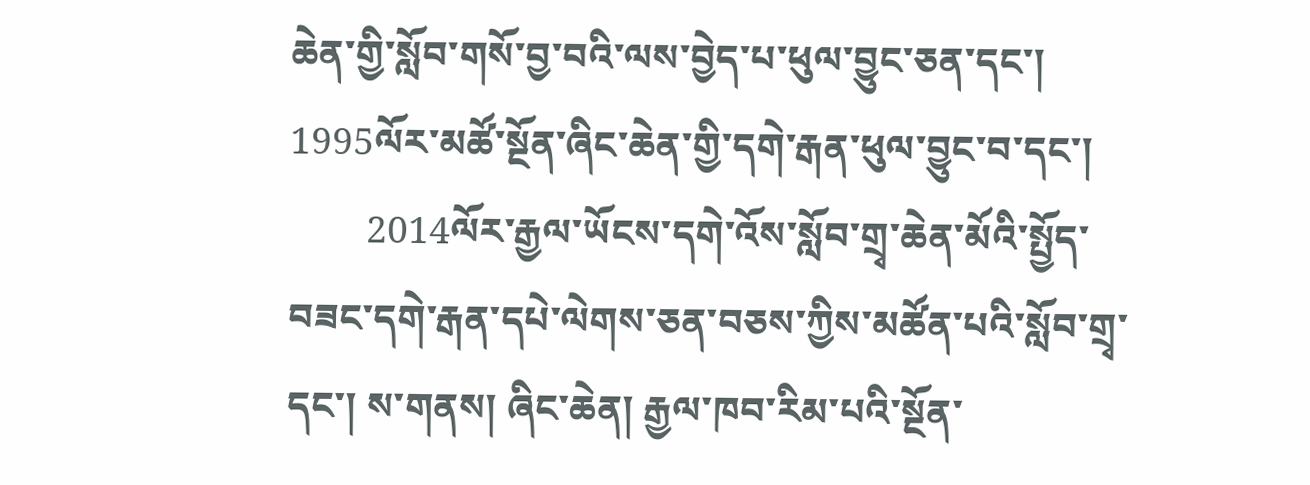ཆེན་གྱི་སློབ་གསོ་བྱ་བའི་ལས་བྱེད་པ་ཕུལ་བྱུང་ཅན་དང་། 1995ལོར་མཚོ་སྔོན་ཞིང་ཆེན་གྱི་དགེ་རྒན་ཕུལ་བྱུང་བ་དང་།
        2014ལོར་རྒྱལ་ཡོངས་དགེ་འོས་སློབ་གྲྭ་ཆེན་མོའི་སྤྱོད་བཟང་དགེ་རྒན་དཔེ་ལེགས་ཅན་བཅས་ཀྱིས་མཚོན་པའི་སློབ་གྲྭ་དང་། ས་གནས། ཞིང་ཆེན། རྒྱལ་ཁབ་རིམ་པའི་སྔོན་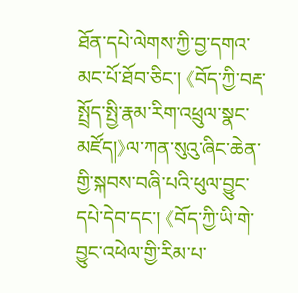ཐོན་དཔེ་ལེགས་ཀྱི་བྱ་དགའ་མང་པོ་ཐོབ་ཅིང་། 《བོད་ཀྱི་བརྡ་སྤྲོད་སྤྱི་རྣམ་རིག་འཕྲུལ་སྣང་མཛོད།》ལ་ཀན་སུའུ་ཞིང་ཆེན་གྱི་སྐབས་བཞི་པའི་ཕུལ་བྱུང་དཔེ་དེབ་དང་། 《བོད་ཀྱི་ཡི་གེ་བྱུང་འཕེལ་གྱི་རིམ་པ་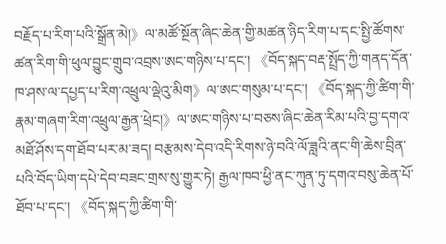བརྗོད་པ་རིག་པའི་སྒྲོན་མེ།》ལ་མཚོ་སྔོན་ཞིང་ཆེན་གྱི་མཚན་ཉིད་རིག་པ་དང་སྤྱི་ཚོགས་ཚན་རིག་གི་ཕུལ་བྱུང་གྲུབ་འབྲས་ཨང་གཉིས་པ་དང་། 《བོད་སྐད་བརྡ་སྤྲོད་ཀྱི་གནད་དོན་ཁ་ཤས་ལ་དཔྱད་པ་རིག་འཕྲུལ་ལྡེའུ་མིག》ལ་ཨང་གསུམ་པ་དང་། 《བོད་སྐད་ཀྱི་ཚིག་གི་རྣམ་གཞག་རིག་འཕྲུལ་རྒྱན་ཕྲེང།》ལ་ཨང་གཉིས་པ་བཅས་ཞིང་ཆེན་རིམ་པའི་བྱ་དགའ་མཐོ་ཤོས་དག་ཐོབ་པར་མ་ཟད། བརྩམས་དེབ་འདི་རིགས་ཉེ་བའི་ལོ་ཟླའི་ནང་གི་ཆེས་བྲིན་པའི་བོད་ཡིག་དཔེ་དེབ་བཟང་གྲས་སུ་གྱུར་ཏེ། རྒྱལ་ཁབ་ཕྱི་ནང་ཀུན་ཏུ་དགའ་བསུ་ཆེན་པོ་ཐོབ་པ་དང་། 《བོད་སྐད་ཀྱི་ཚིག་གི་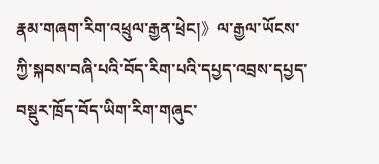རྣམ་གཞག་རིག་འཕྲུལ་རྒྱན་ཕྲེང།》ལ་རྒྱལ་ཡོངས་ཀྱི་སྐབས་བཞི་པའི་བོད་རིག་པའི་དཔྱད་འབྲས་དཔྱད་བསྡུར་ཁྲོད་བོད་ཡིག་རིག་གཞུང་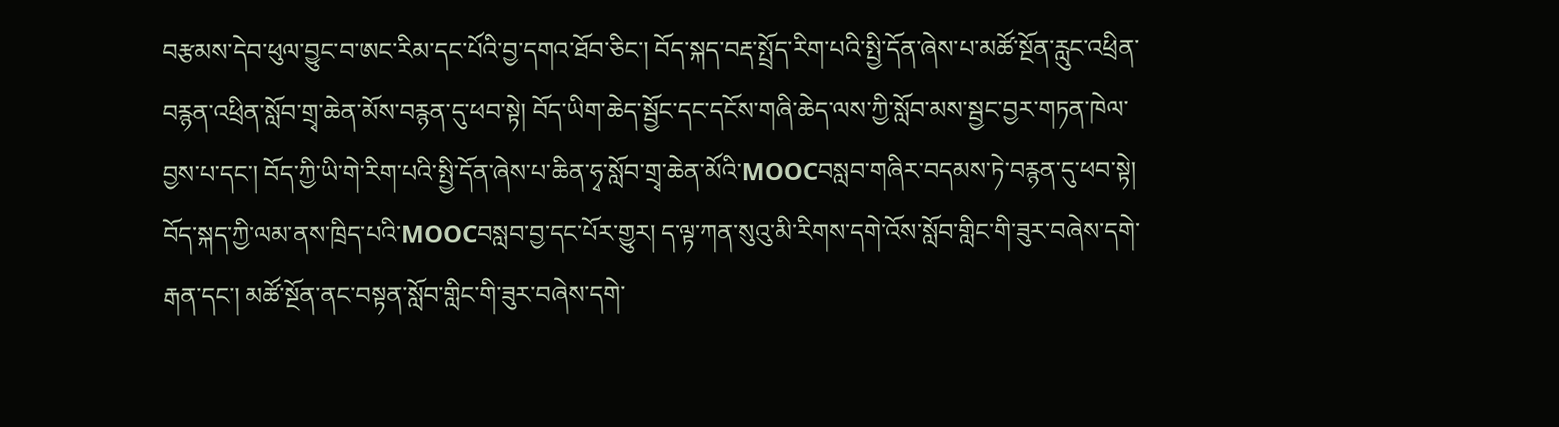བརྩམས་དེབ་ཕུལ་བྱུང་བ་ཨང་རིམ་དང་པོའི་བྱ་དགའ་ཐོབ་ཅིང་། བོད་སྐད་བརྡ་སྤྲོད་རིག་པའི་སྤྱི་དོན་ཞེས་པ་མཚོ་སྔོན་རླུང་འཕྲིན་བརྙན་འཕྲིན་སློབ་གྲྭ་ཆེན་མོས་བརྙན་དུ་ཕབ་སྟེ། བོད་ཡིག་ཆེད་སྦྱོང་དང་དངོས་གཞི་ཆེད་ལས་ཀྱི་སློབ་མས་སྦྱང་བྱར་གཏན་ཁེལ་བྱས་པ་དང་། བོད་ཀྱི་ཡི་གེ་རིག་པའི་སྤྱི་དོན་ཞེས་པ་ཆིན་ཧྭ་སློབ་གྲྭ་ཆེན་མོའི་MOOCབསླབ་གཞིར་བདམས་ཏེ་བརྙན་དུ་ཕབ་སྟེ། བོད་སྐད་ཀྱི་ལམ་ནས་ཁྲིད་པའི་MOOCབསླབ་བྱ་དང་པོར་གྱུར། ད་ལྟ་ཀན་སུའུ་མི་རིགས་དགེ་འོས་སློབ་གླིང་གི་ཟུར་བཞེས་དགེ་རྒན་དང་། མཚོ་སྔོན་ནང་བསྟན་སློབ་གླིང་གི་ཟུར་བཞེས་དགེ་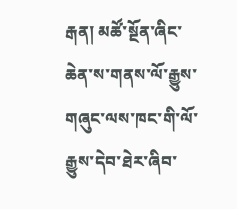རྒན། མཚོ་སྔོན་ཞིང་ཆེན་ས་གནས་ལོ་རྒྱུས་གཞུང་ལས་ཁང་གི་ལོ་རྒྱུས་དེབ་ཐེར་ཞིབ་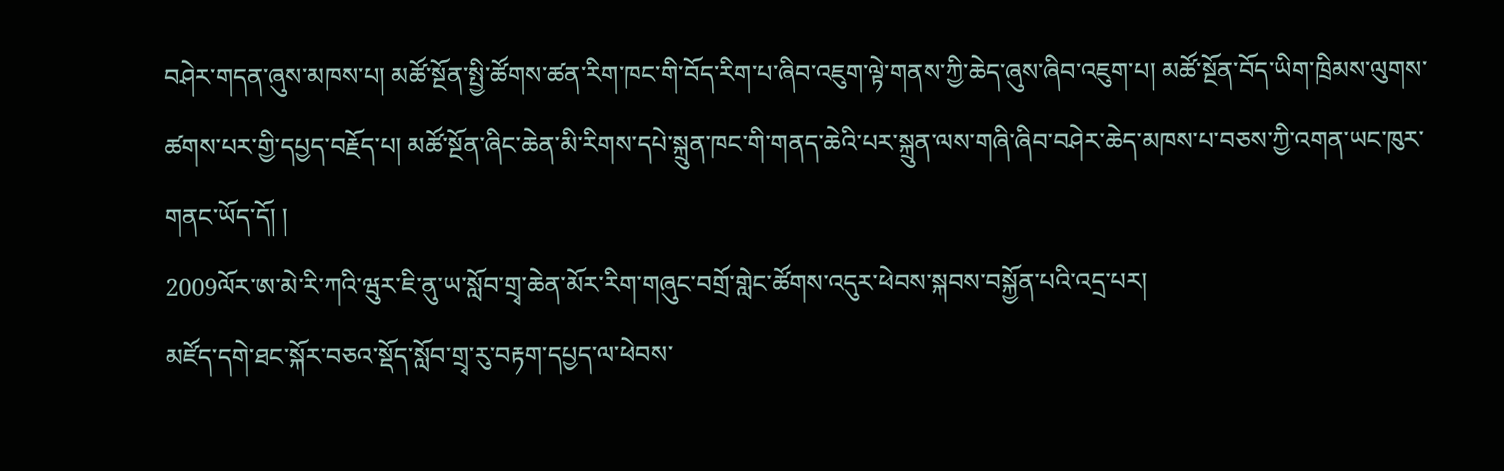བཤེར་གདན་ཞུས་མཁས་པ། མཚོ་སྔོན་སྤྱི་ཚོགས་ཚན་རིག་ཁང་གི་བོད་རིག་པ་ཞིབ་འཇུག་ལྟེ་གནས་ཀྱི་ཆེད་ཞུས་ཞིབ་འཇུག་པ། མཚོ་སྔོན་བོད་ཡིག་ཁྲིམས་ལུགས་ཚགས་པར་གྱི་དཔྱད་བརྗོད་པ། མཚོ་སྔོན་ཞིང་ཆེན་མི་རིགས་དཔེ་སྐྲུན་ཁང་གི་གནད་ཆེའི་པར་སྐྲུན་ལས་གཞི་ཞིབ་བཤེར་ཆེད་མཁས་པ་བཅས་ཀྱི་འགན་ཡང་ཁུར་གནང་ཡོད་དོ། །
2009ལོར་ཨ་མེ་རི་ཀའི་ཝུར་ཇི་ནུ་ཡ་སློབ་གྲྭ་ཆེན་མོར་རིག་གཞུང་བགྲོ་གླེང་ཚོགས་འདུར་ཕེབས་སྐབས་བསྐྱོན་པའི་འདྲ་པར།
མཛོད་དགེ་ཐང་སྐོར་བཅའ་སྡོད་སློབ་གྲྭ་རུ་བརྟག་དཔྱད་ལ་ཕེབས་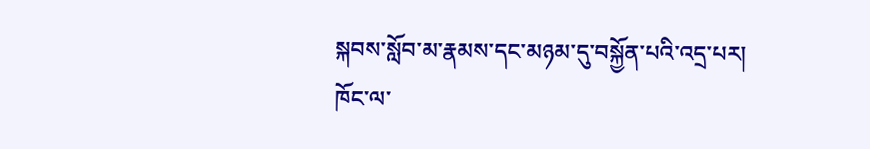སྐབས་སློབ་མ་རྣམས་དང་མཉམ་དུ་བསྐྱོན་པའི་འདྲ་པར།
ཁོང་ལ་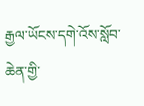རྒྱལ་ཡོངས་དགེ་འོས་སློབ་ཆེན་གྱི་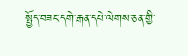སྤྱོད་བཟང་དགེ་རྒན་དཔེ་ལེགས་ཅན་གྱི་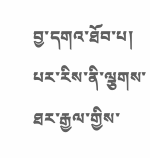བྱ་དགའ་ཐོབ་པ།
པར་རིས་ནི་ལྕགས་ཐར་རྒྱལ་གྱིས་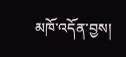མཁོ་འདོན་བྱས།